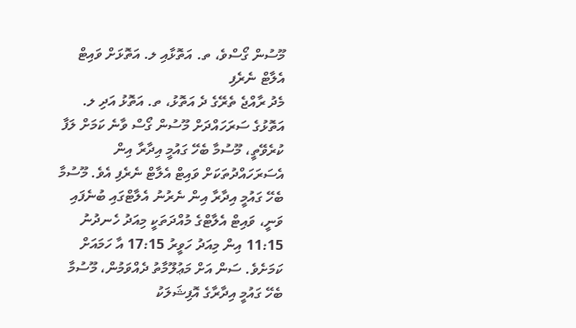މޫސުން ގޯސްވެ، ތ. އަތޮޅާއި ލ. އަތޮޅަށް ވައިޓް އެލާޓް ނެރެފި
މެދު ރާއްޖެ ތެރޭގެ ދެ އަތޮޅު، ތ. އަތޮޅު އަދި ލ. އަތޮޅުގެ ސަރަހައްދަށް މޫސުން ގޯސް ވާނެ ކަމަށް ލަފާ ކުރެވޭތީ، މޫސުމާ ބެހޭ ގައުމީ އިދާރާ އިން އެސަރަހައްދުތަކަށް ވައިޓް އެލާޓް ނެރެފި އެވެ. މޫސުމާ ބެހޭ ގައުމީ އިދާރާ އިން ނެރުނު އެލާޓްގައި ބުނެފައި ވަނީ، ވައިޓް އެލާޓްގެ މުއްދަތަކީ މިއަދު ހެނދުނު 11:15 އިން މިއަދު ހަވީރު 17:15 އާ ހަމައަށް ކަމަށެވެ. ސަން އަށް މަޢުލޫމާތު ދެއްވަމުން، މޫސުމާ ބެހޭ ގައުމީ އިދާރާގެ އޮފިޝަލަކު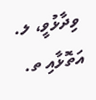ވިދާޅުވީ، ލ. އަތޮޅާއި ތ.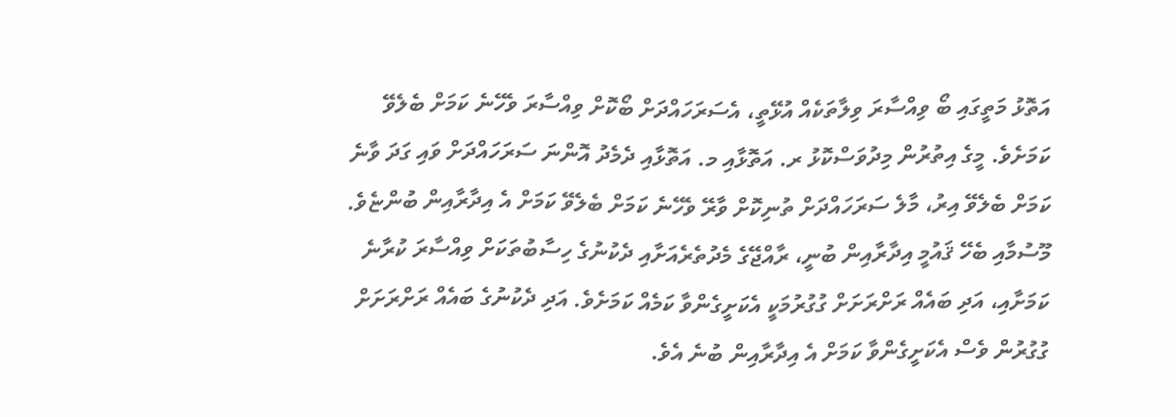އަތޮޅު މަތީގައި ބޯ ވިއްސާރަ ވިލާތަކެއް އުޅޭތީ، އެސަރަހައްދަށް ބޯކޮށް ވިއްސާރަ ވެހޭނެ ކަމަށް ބެލެވޭ ކަމަށެވެ. މީގެ އިތުރުން މިދުވަސްކޮޅު ރ. އަތޮޅާއި މ. އަތޮޅާއި ދެމެދު އޮންނަ ސަރަހައްދަށް ވައި ގަދަ ވާނެ ކަމަށް ބެލެވޭ އިރު، މާލެ ސަރަހައްދަށް ތުނިކޮށް ވާރޭ ވެހޭނެ ކަމަށް ބެލެވޭ ކަމަށް އެ އިދާރާއިން ބުންޏެވެ. މޫސުމާއި ބެހޭ ޤައުމީ އިދާރާއިން ބުނީ، ރާއްޖޭގެ މެދުތެރެއަށާއި ދެކުނުގެ ހިސާބުތަކަށް ވިއްސާރަ ކުރާނެ ކަމަށާއި، އަދި ބައެއް ރަށްރަށަށް ގުގުރުމަކީ އެކަށީގެންވާ ކަމެއް ކަމަށެވެ. އަދި ދެކުނުގެ ބައެއް ރަށްރަށަށް ގުގުރުން ވެސް އެކަށީގެންވާ ކަމަށް އެ އިދާރާއިން ބުނެ އެވެ.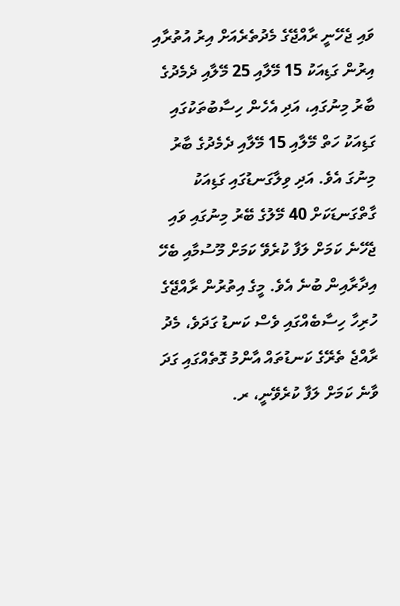ވައި ޖެހޭނީ ރާއްޖޭގެ މެދުތެރެއަށް އިރު އުތުރާއި އިރުން ގަޑިއަކު 15 މޭލާއި 25 މޭލާއި ދެމެދުގެ ބާރު މިނުގައި، އަދި އެހެން ހިސާބުތަކުގައި ގަޑިއަކު ހަތް މޭލާއި 15 މޭލާއި ދެމެދުގެ ބާރު މިނުގަ އެވެ. އަދި ވިލާގަނޑުގައި ގަޑިއަކު ގާތްގަނޑަކަށް 40 މޭލުގެ ބޭރު މިނުގައި ވައި ޖެހޭނެ ކަމަށް ލަފާ ކުރެވޭ ކަމަށް މޫސުމާއި ބެހޭ އިދާރާއިން ބުނެ އެވެ. މީގެ އިތުރުން ރާއްޖޭގެ ހުރިހާ ހިސާބެއްގައި ވެސް ކަނޑު ގަދަވެ، މެދު ރާއްޖެ ތެރޭގެ ކަނޑުތައް އާންމު ގޮތެއްގައި ގަދަ ވާނެ ކަމަށް ލަފާ ކުރެވޭނީ، ރ.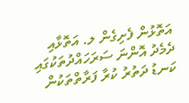އަތޮޅުން ފެށިގެން ލ. އަތޮޅާއި ދެމެދު އޮންނަ ސަރަހައްދުތަކުގައި ކަނޑު ދަތުރު ކުރާ ފަރާތްތަކުން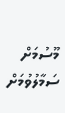މޫސުމަށް ސަމާލުވުމަށް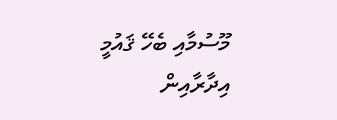މޫސުމާއި ބެހޭ ޤައުމީ އިދާރާއިން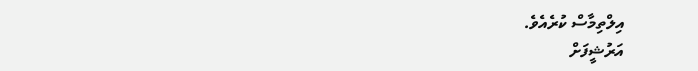އިލްތިމާސް ކުރެއެވެ.
އަރުޝީފަށް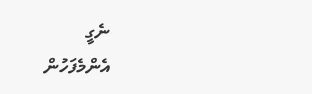ނެގީ
އެންމެފަހުން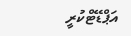އަޕްޑޭޓްކުރީ